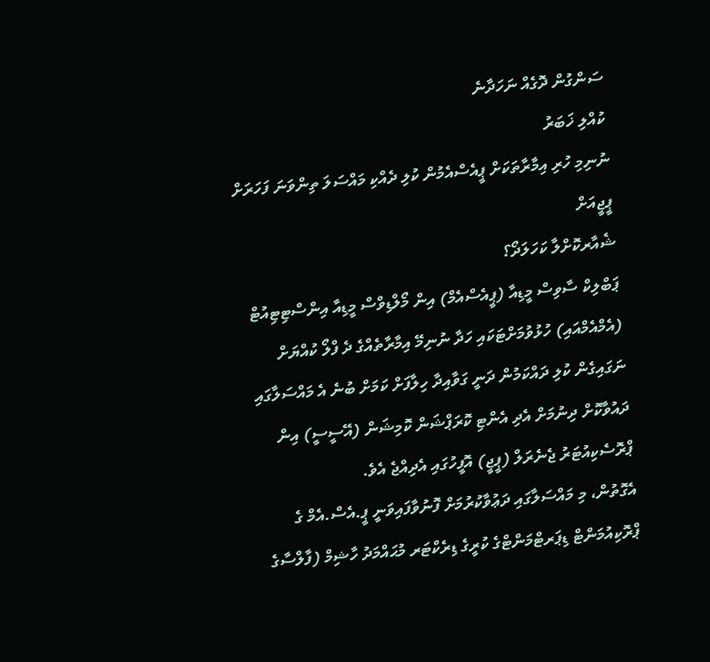ސަންގުން ދޮގެއް ނަހަދާނެ
ކުއްލި ޚަބަރު
ނުނިމި ހުރި އިމާރާތަކަށް ޕީއެސްއެމުން ކުލި ދެއްކި މައްސަލަ ތިންވަނަ ފަހަރަށް ޕީޖީއަށް
ޝެއާރކޮށްލާ ކަހަލަދޯ؟
ޕަބްލިކް ސާވިސް މީޑިއާ (ޕީއެސްއެމް) އިން މޯލްޑިވްސް މީޑިއާ އިންސްޓިޓިއުޓް (އެމްއެމްއައި) ހުޅުވުމަށްޓަކައި ހަދާ ނުނިމޭ އިމާރާތެއްގެ ދެ ފްލޯ ކުއްޔަށް ނަގައިގެން ކުލި ދައްކަމުން ދަނީ ގަވާއިދާ ހިލާފަށް ކަމަށް ބުނެ އެ މައްސަލާގައި ދައުވާކޮށް ދިނުމަށް އެދި އެންޓި ކޮރަޕްޝަން ކޮމިޝަން (އޭސީސީ) އިން ޕްރޮސެކިއުޓަރު ޖެނެރަލް (ޕީޖީ) އޮފީހުގައި އެދިއްޖެ އެވެ.
އެގޮތުން، މި މައްސަލާގައި ދަޢުވާކުރުމަށް ފޮނުވާފައިވަނީ ޕީ.އެސް.އެމް ގެ ޕްރޮކިއުމަންޓް ޑިޕަރޓްމަންޓްގެ ކުރީގެ ޑިރެކްޓަރ މުޙައްމަދު ހާޝިމް (ފާލްސާގެ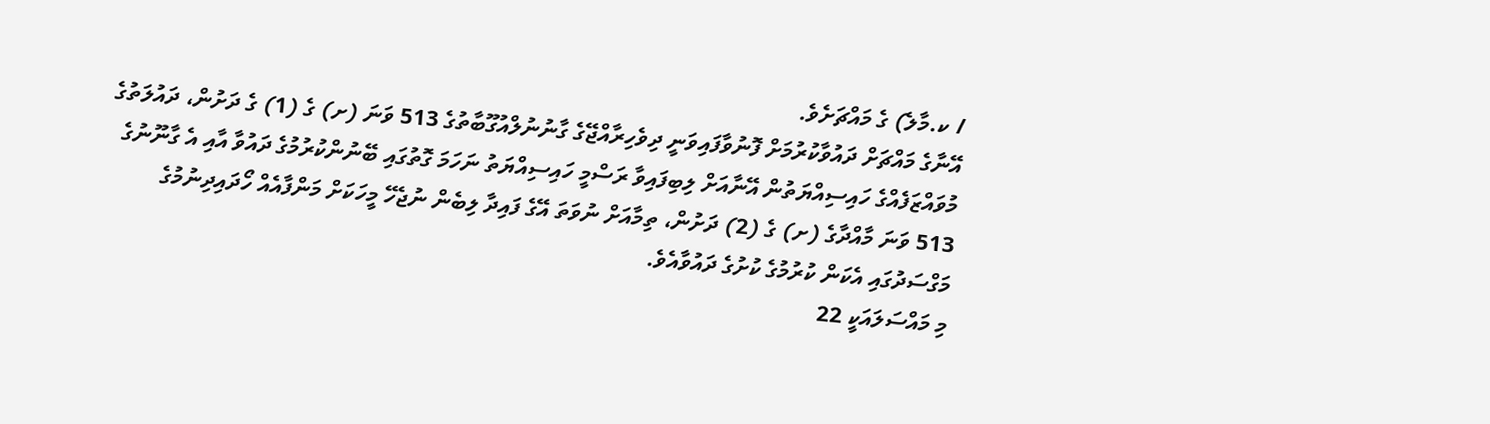/ ކ.މާލެ) ގެ މައްޗަށެވެ.
އޭނާގެ މައްޗަށް ދައުވާކުރުމަށް ފޮނުވާފައިވަނީ ދިވެހިރާއްޖޭގެ ގާނުނުލްއުގޫބާތުގެ 513 ވަނަ (ށ) ގެ (1) ގެ ދަށުން، ދައުލަތުގެ މުވައްޒަފެއްގެ ހައިސިއްޔަތުން އޭނާއަށް ލިބިފައިވާ ރަސްމީ ހައިސިއްޔަތު ނަހަމަ ގޮތުގައި ބޭނުންކުރުމުގެ ދައުވާ އާއި އެ ގާނޫނުގެ 513 ވަނަ މާއްދާގެ (ށ) ގެ (2) ދަށުން، ތިމާއަށް ނުވަތަ އޭގެ ފައިދާ ލިބެން ނުޖެހޭ މީހަކަށް މަންފާއެއް ހޯދައިދިނުމުގެ މަގްސަދުގައި އެކަން ކުރުމުގެ ކުށުގެ ދައުވާއެވެ.
މި މައްސަލައަކީ 22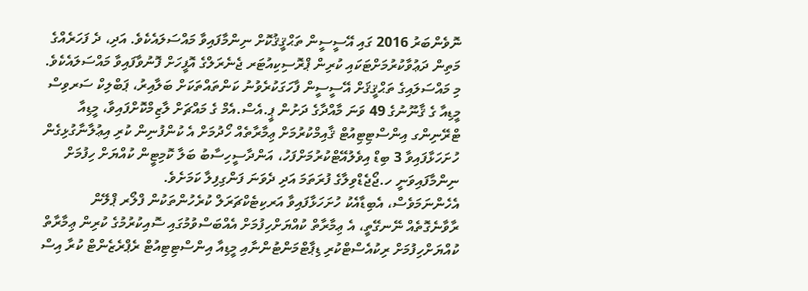ނޮވެންބަރު 2016 ގައި އޭސީސީން ތަޙްޤީޤުކޮށް ނިންމާފައިވާ މައްސަލައެކެވެ. އަދި، ދެ ފަހަރެއްގެ މަތިން ދަޢުވާކުރުމަށްޓަކައި ކުރިން ޕްރޮސިކިއުޓަރ ޖެނެރަލްގެ އޮފީހަށް ފޮނުވާފައިވާ މައްސަލައެކެވެ.
މި މައްސަލައިގެ ތަޙްޤީޤަށް އޭސީސީން ފާހަގަކުރެވުނު ކަންތައްތަކަށް ބަލާއިރު، ޕަބްލިކް ސަރވިސް މީޑިއާ ގެ ޤާނޫނުގެ 49 ވަނަ މާއްދާގެ ދަށުން ޕީ.އެސް.އެމް ގެ މައްޗަށް ލާޒިމްކޮށްފައިވާ، މީޑިއާ ޓްރޭނިންގ އިންސްޓިޓިއުޓް ޤާއިމްކުރުމަށް ޢިމާރާތެއް ހޯދުމަށް އެ ކުންފުނިން ކުރި އިޢުލާނާގުޅިގެން ހުށަހަޅާފައިވާ 3 ބިޑް އިވެލުއޭޓްކުރުމަށްފަހު، އަންދާސީހިސާބު ބަލާ ކޮމިޓީން ކުއްޔަށް ހިފުމަށް ނިންމާފައިވަނީ ހ.ޖޯޖެޑްވިލާގެ ފުރަތަމަ އަދި ދެވަނަ ފަންގިފިލާ ކަމަށެވެ.
އެހެންނަމަވެސް، އެބިޑާއެކު ހުށަހަޅާފައިވާ އަރކިޓެކްޗަރަލް ކުރެހުންތަކުން ފްލޯރ ޕްލޭން ރާވާނެގޮތެއް ނޭނގޭތީ، އެ ޢިމާރާތް ކުއްޔަށްހިފުމަށް އެއްބަސްވުމުގައި ސޮއިކުރުމުގެ ކުރިން ޢިމާރާތް ކުއްޔަށްހިފުމަށް ރިކުއެސްޓްކުރި ޑިޕާޓްމަންޓުންނާއި މީޑިއާ އިންސްޓިޓިއުޓް ރެޕްރެޒެންޓް ކުރާ އިސް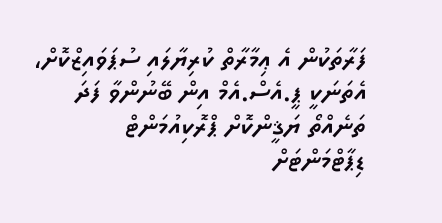ފަރާތަކުން އެ ޢިމާރާތް ކުރިޔާލައި ސުޕަވައިޒްކޮށް، އެތަނަކީ ޕީ.އެސް.އެމް އިން ބޭނުންވާ ފަދަ ތަނެއްތޯ ޔަޤީންކޮށް ޕްރޮކިއުމަންޓް ޑިޕާޓްމަންޓަށް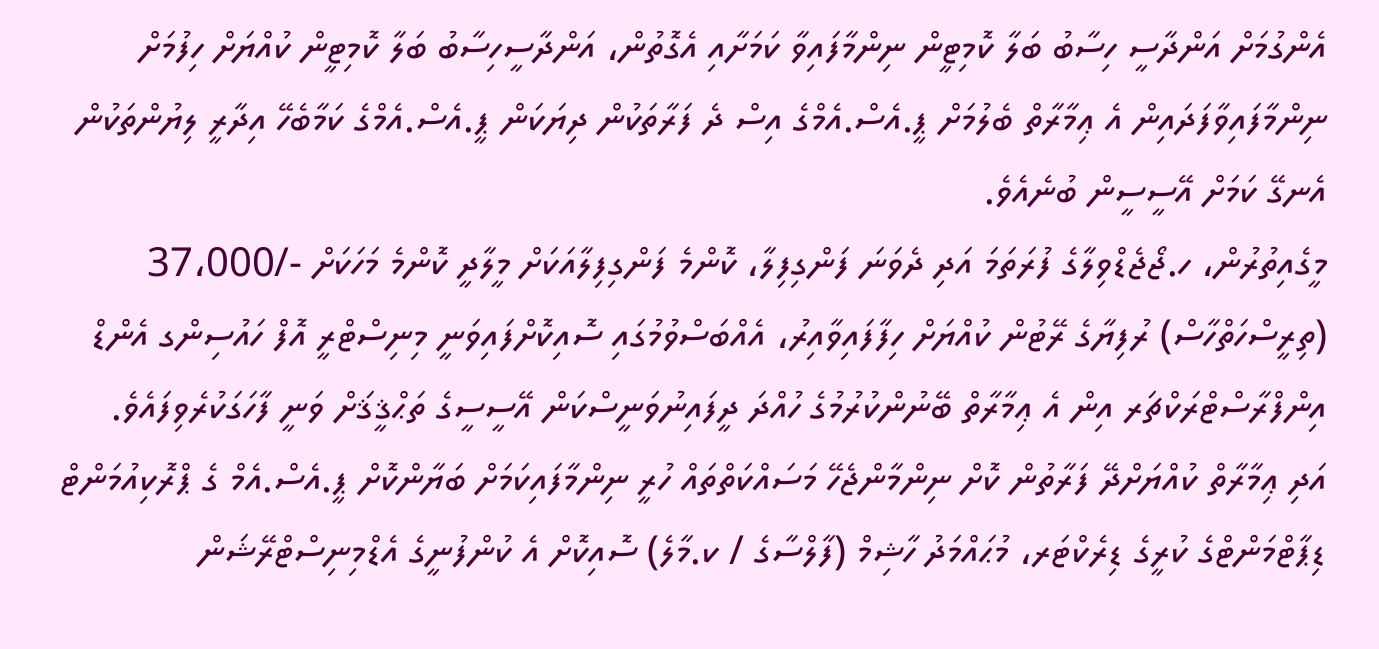އެންގުމަށް އަންދާސީ ހިސާބު ބަލާ ކޮމިޓީން ނިންމާފައިވާ ކަމަށާއި އެގޮތުން، އަންދާސީހިސާބު ބަލާ ކޮމިޓީން ކުއްޔަށް ހިފުމަށް ނިންމާފައިވާފަދައިން އެ ޢިމާރާތް ބެލުމަށް ޕީ.އެސް.އެމްގެ އިސް ދެ ފަރާތަކުން ދިޔަކަން ޕީ.އެސް.އެމްގެ ކަމާބެހޭ އިދާރީ ލިޔުންތަކުން އެނގޭ ކަމަށް އޭސީސީން ބުނެއެވެ.
މީގެއިތުރުން، ހ.ޖޯޖެޑްވިލާގެ ފުރަތަމަ އަދި ދެވަނަ ފަންގިފިލާ، ކޮންމެ ފަންގިފިލާއަކަށް މީލާދީ ކޮންމެ މަހަކަށް -/37،000 (ތިރީސްހަތްހާސް) ރުފިޔާގެ ރޭޓުން ކުއްޔަށް ހިފާފައިވާއިރު، އެއްބަސްވުމުގައި ސޮއިކޮށްފައިވަނީ މިނިސްޓްރީ އޮފް ހައުސިންގ އެންޑް އިންފްރާސްޓްރަކްޗަރ އިން އެ ޢިމާރާތް ބޭނުންކުރުމުގެ ހުއްދަ ދީފައިނުވަނީސްކަން އޭސީސީގެ ތަޙްޤީޤަށް ވަނީ ފާހަގަކުރެވިފައެވެ.
އަދި ޢިމާރާތް ކުއްޔަށްދޭ ފަރާތުން ކޮށް ނިންމާންޖެހޭ މަސައްކަތްތައް ހުރީ ނިންމާފައިކަމަށް ބަޔާންކޮށް ޕީ.އެސް.އެމް ގެ ޕްރޮކިއުމަންޓް ޑިޕާޓްމަންޓްގެ ކުރީގެ ޑިރެކްޓަރ، މުޙައްމަދު ހާޝިމް (ފާލްސާގެ / ކ.މާލެ) ސޮއިކޮށް އެ ކުންފުނީގެ އެޑްމިނިސްޓްރޭޝަން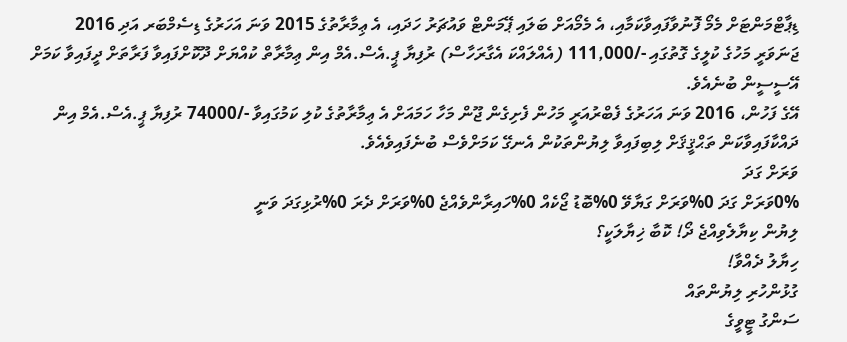ޑިޕާޓްމަންޓަށް މެމޯ ފޮނުވާފައިވާކަމާއި، އެ މެމޯއަށް ބަލައި ޕޭމަންޓް ވައުޗަރު ހަދައި، އެ ޢިމާރާތުގެ 2015 ވަނަ އަހަރުގެ ޑިސެމްބަރ އަދި 2016 ޖަނަވަރީ މަހުގެ ކުލީގެ ގޮތުގައި -/111,000 (އެއްލައްކަ އެގާރަހާސް) ރުފިޔާ ޕީ.އެސް.އެމް އިން ޢިމާރާތް ކުއްޔަށް ދޫކޮށްފައިވާ ފަރާތަށް ދީފައިވާ ކަމަށް އޭސީސީން ބުނެއެވެ.
އޭގެ ފަހުން، 2016 ވަނަ އަހަރުގެ ފެބްރުއަރީ މަހުން ފެށިގެން ޖޫން މަހާ ހަމައަށް އެ ޢިމާރާތުގެ ކުލި ކަމުގައިވާ -/74000 ރުފިޔާ ޕީ.އެސް.އެމް އިން ދައްކާފައިވާކަން ތަޙްޤީޤަށް ލިބިފައިވާ ލިޔުންތަކުން އެނގޭ ކަމަށްވެސް ބުނެފައިވެއެވެ.
ވަރަށް ގަދަ
0%ވަރަށް ގަދަ 0%ވަރަށް ގަޔާވޭ 0%ބޮޑު ޖޯކެއް 0%ހައިރާންވެއްޖެ 0%ވަރަށް ދެރަ 0%ރުޅިގަދަ ވަނީ
ލިޔުން ކިޔާލެވިއްޖެ ދޯ! ކޮބާ ޚިޔާލަކީ؟
ހިޔާލު ދެއްވާ!
ގުޅުންހުރި ލިޔުންތައް
ސަންގު ޓީވީގެ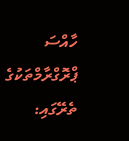ހާއްސަ ޕްރޮގްރާމްތަކުގެ ތެރޭގައި: